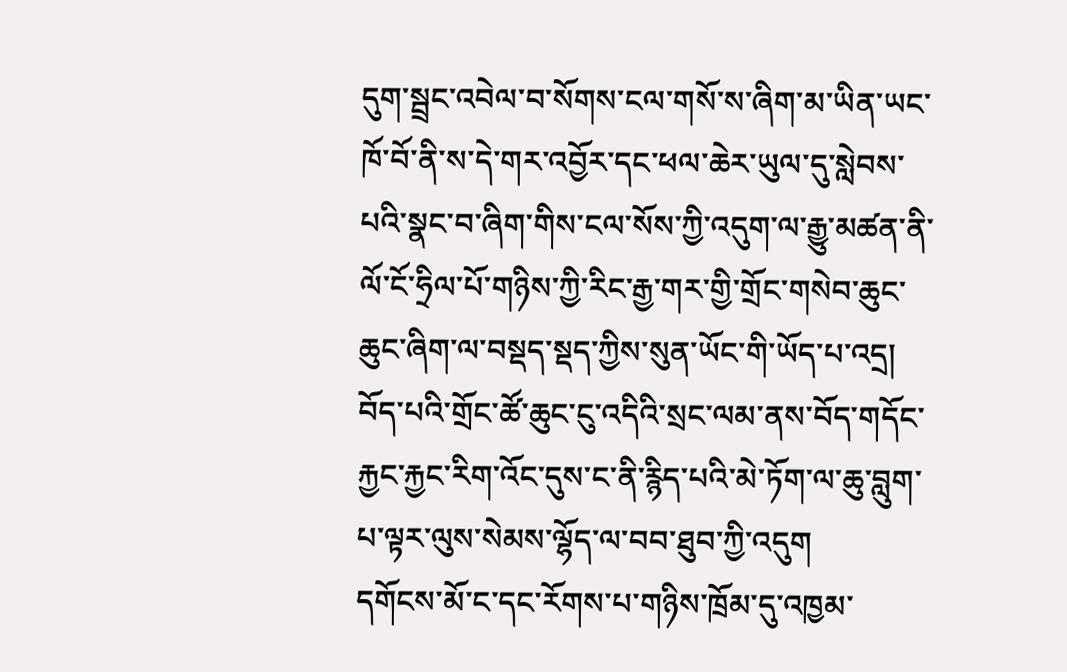དུག་སྦྲང་འབེལ་བ་སོགས་ངལ་གསོ་ས་ཞིག་མ་ཡིན་ཡང་ཁོ་བོ་ནི་ས་དེ་གར་འབྱོར་དང་ཕལ་ཆེར་ཡུལ་དུ་སླེབས་པའི་སྣང་བ་ཞིག་གིས་ངལ་སོས་ཀྱི་འདུག་ལ་རྒྱུ་མཚན་ནི་ལོ་ངོ་ཧྲིལ་པོ་གཉིས་ཀྱི་རིང་རྒྱ་གར་གྱི་གྲོང་གསེབ་ཆུང་ཆུང་ཞིག་ལ་བསྡད་སྡད་ཀྱིས་སུན་ཡོང་གི་ཡོད་པ་འདྲ། བོད་པའི་གྲོང་ཚོ་ཆུང་ངུ་འདིའི་སྲང་ལམ་ནས་བོད་གདོང་རྐྱང་རྐྱང་རིག་འོང་དུས་ང་ནི་རྙིད་པའི་མེ་ཏོག་ལ་ཆུ་བླུག་པ་ལྟར་ལུས་སེམས་ལྷོད་ལ་བབ་ཐུབ་ཀྱི་འདུག
དགོངས་མོ་ང་དང་རོགས་པ་གཉིས་ཁྲོམ་དུ་འཁྱམ་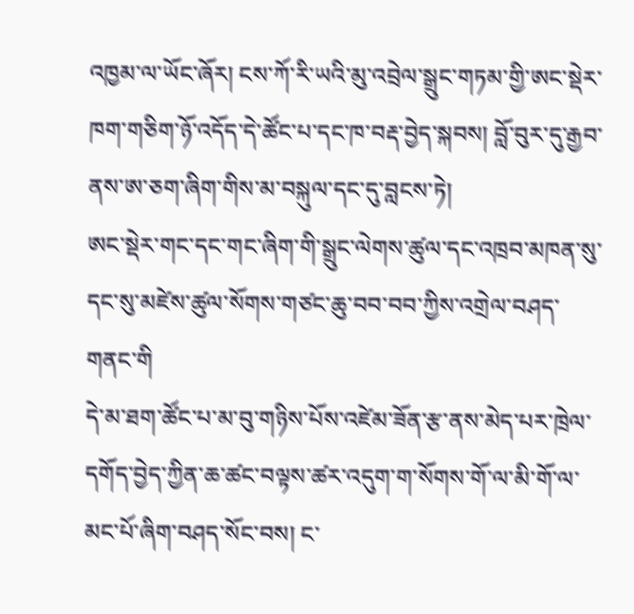འཁྱམ་ལ་ཡོང་ཞོར། ངས་ཀོ་རི་ཡའི་མུ་འབྲེལ་སྒྲུང་གཏམ་གྱི་ཨང་སྡེར་ཁག་གཅིག་ཉོ་འདོད་དེ་ཚོང་པ་དང་ཁ་བརྡ་བྱེད་སྐབས། བློ་བུར་དུ་རྒྱབ་ནས་ཨ་ཅག་ཞིག་གིས་མ་བསྐུལ་དང་དུ་བླངས་ཏེ།
ཨང་སྡེར་གང་དང་གང་ཞིག་གི་སྒྲུང་ལེགས་ཚུལ་དང་འཁྲབ་མཁན་སུ་དང་སུ་མཛེས་ཚུལ་སོགས་གཙང་ཆུ་བབ་བབ་ཀྱིས་འགྲེལ་བཤད་གནང་གི
དེ་མ་ཐག་ཚོང་པ་མ་བུ་གཉིས་པོས་འཛེམ་ཟོན་རྩ་ནས་མེད་པར་ཁྲེལ་དགོད་བྱེད་ཀྱིན་ཆ་ཚང་བལྟས་ཚར་འདུག་ག་སོགས་གོ་ལ་མི་གོ་ལ་མང་པོ་ཞིག་བཤད་སོང་བས། ང་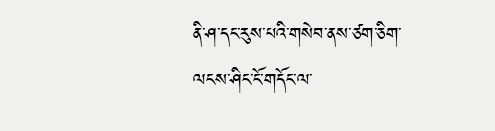ནི་ཤ་དང་རུས་པའི་གསེབ་ནས་ཙག་ཅིག་ལངས་ཤིང་ངོ་གདོང་ལ་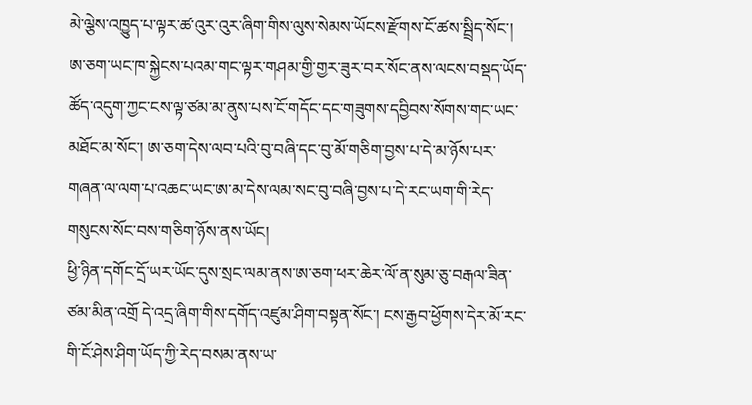མེ་ལྕེས་འཁྱུད་པ་ལྟར་ཚ་འུར་འུར་ཞིག་གིས་ལུས་སེམས་ཡོངས་རྫོགས་ངོ་ཚས་སྦྲིད་སོང་།
ཨ་ཅག་ཡང་ཁ་སྐྱེངས་པའམ་གང་ལྟར་གཤམ་གྱི་གྱར་ཟུར་བར་སོང་ནས་ལངས་བསྡད་ཡོད་ཚོད་འདུག་ཀྱང་ངས་ལྟ་ཙམ་མ་ནུས་པས་ངོ་གདོང་དང་གཟུགས་དབྱིབས་སོགས་གང་ཡང་མཐོང་མ་སོང་། ཨ་ཅག་དེས་ལབ་པའི་བུ་བཞི་དང་བུ་མོ་གཅིག་བྱས་པ་དེ་མ་ཉོས་པར་གཞན་ལ་ལག་པ་འཆང་ཡང་ཨ་མ་དེས་ལམ་སང་བུ་བཞི་བྱས་པ་དེ་རང་ཡག་གི་རེད་གསུངས་སོང་བས་གཅིག་ཉོས་ནས་ཡོང།
ཕྱི་ཉིན་དགོང་དྲོ་ཡར་ཡོང་དུས་སྲང་ལམ་ནས་ཨ་ཅག་ཕར་ཆེར་ལོ་ན་སུམ་ཅུ་བརྒལ་ཟིན་ཙམ་མིན་འགྲོ དེ་འདྲ་ཞིག་གིས་དགོད་འཛུམ་ཤིག་བསྟན་སོང་། ངས་རྒྱབ་ཕྱོགས་དེར་མོ་རང་གི་ངོ་ཤེས་ཤིག་ཡོད་ཀྱི་རེད་བསམ་ནས་ཡ་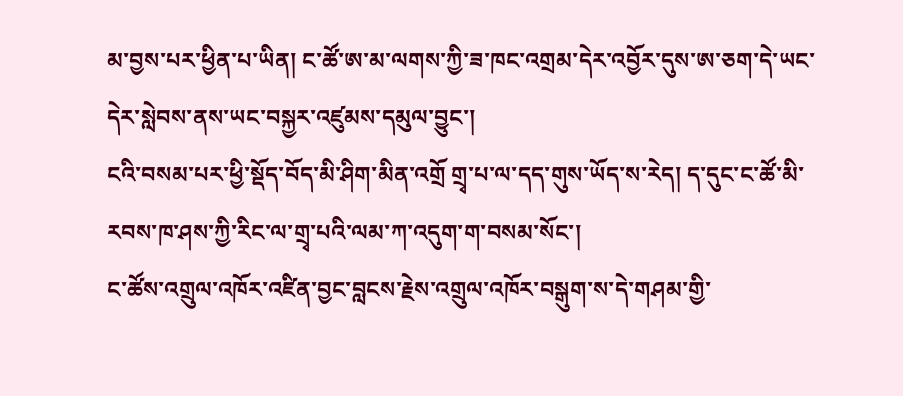མ་བྱས་པར་ཕྱིན་པ་ཡིན། ང་ཚོ་ཨ་མ་ལགས་ཀྱི་ཟ་ཁང་འགྲམ་དེར་འབྱོར་དུས་ཨ་ཅག་དེ་ཡང་དེར་སླེབས་ནས་ཡང་བསྐྱར་འཛུམས་དམུལ་བྱུང་།
ངའི་བསམ་པར་ཕྱི་སྡོད་བོད་མི་ཤིག་མིན་འགྲོ གྲྭ་པ་ལ་དད་གུས་ཡོད་ས་རེད། ད་དུང་ང་ཚོ་མི་རབས་ཁ་ཤས་ཀྱི་རིང་ལ་གྲྭ་པའི་ལམ་ཀ་འདུག་ག་བསམ་སོང་།
ང་ཚོས་འགྲུལ་འཁོར་འཛིན་བྱང་བླངས་རྗེས་འགྲུལ་འཁོར་བསྒུག་ས་དེ་གཤམ་གྱི་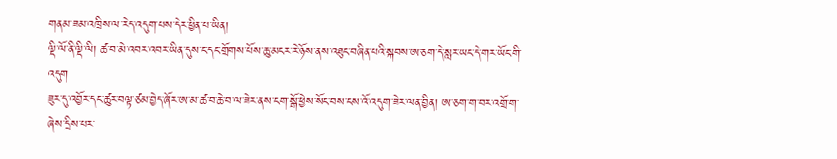གནམ་ཟམ་འཁྲིས་ལ་རེད་འདུག་པས་དེར་ཕྱིན་པ་ཡིན།
ལྡི་ལོ་ནི་ལྡི་ལི། ཚ་བ་མེ་འབར་འབར་ཡིན་དུས་ང་དང་གྲོགས་པོས་ཆུ་མངར་རེ་ཉོས་ནས་འཐུང་བཞིན་པའི་སྐབས་ཨ་ཅག་དེ་སླར་ཡང་དེ་གར་ཡོང་གི་འདུག
ཟུར་དུ་འབྱོར་དང་ཚུར་བལྟ་ཙམ་བྱེད་ཞོར་ཨ་མ་ཚ་བ་ཆེ་བ་ལ་ཟེར་ནས་ངག་སྒོ་ཕྱེས་སོང་བས་ངས་འོ་འདུག་ཟེར་ལན་བྱིན། ཨ་ཅག་ག་བར་འགྲོ་ག་ཞེས་དྲིས་པར་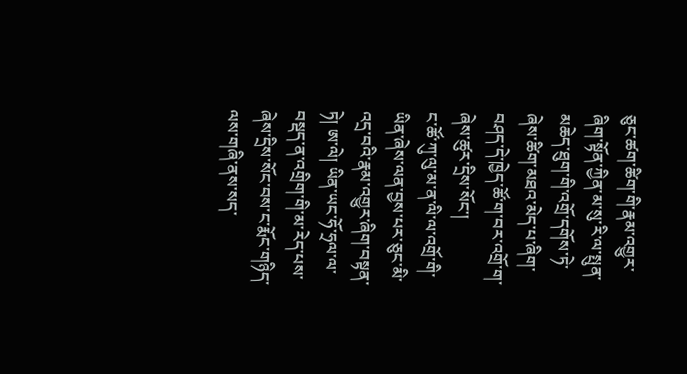ཅུང་ཚག་ཚིག་གི་རྣམ་འགྱུར་ཞིག་སྟོན་ཀྱིན་མ་སུ་རི་ལ་སྤུན་མཆེད་ཐུག་གི་འགྲོ་དགོས་ཏེ་ཞེས་ཚིག་མཐའ་མེད་པ་ཞིག་བཤད་དེ་ཁྱེད་ཚོ་ག་བར་འགྲོ་ག་ཞེས་ཚུར་དྲིས་སོང་།
ང་ཚོ་ཀུ་ལུ་མ་ན་ལི་ལ་འགྲོ་གི་ཡིན་ཞེས་ལན་བྱས་པར་ཅུང་མི་འདྲ་བའི་རྣམ་འགྱུར་ཞིག་བསྟན་ཏེ། ཨ་ལེ། ཡིན་ཡང་ཧོ་ཧྲལ་ལ་བསྡད་ན་འགྲིག་གི་མ་རེད་པས་ཞེས་དྲིས་སོང་བས་ང་རྨོང་གཉིད་ལས་གཞི་ནས་སད་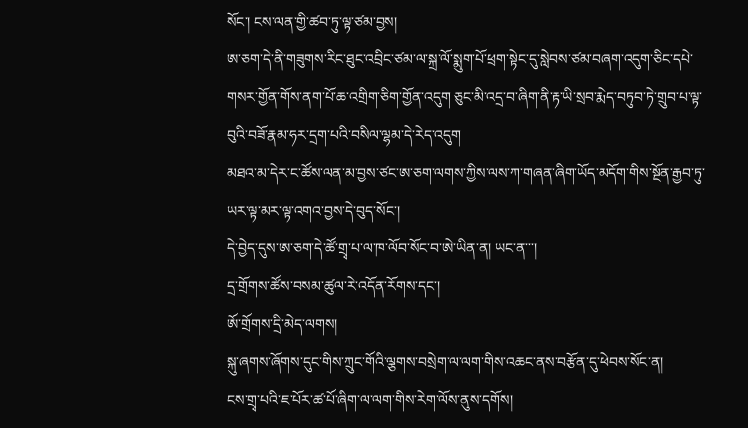སོང་། ངས་ལན་གྱི་ཚབ་ཏུ་ལྟ་ཙམ་བྱས།
ཨ་ཅག་དེ་ནི་གཟུགས་རིང་ཐུང་འབྲིང་ཙམ་ལ་སྐྲ་ལོ་སྨུག་པོ་ཕྲག་སྟེང་དུ་སླེབས་ཙམ་བཞག་འདུག་ཅིང་དཔེ་གསར་གྱོན་གོས་ནག་པོ་ཆ་འགྲིག་ཅིག་གྱོན་འདུག ཅུང་མི་འདྲ་བ་ཞིག་ནི་རྟ་ཡི་སྲབ་རྨེད་བཏུབ་ཏེ་གྲུབ་པ་ལྟ་བུའི་བཟོ་རྣམ་ཧར་དྲག་པའི་བསིལ་ལྷམ་དེ་རེད་འདུག
མཐའ་མ་དེར་ང་ཚོས་ལན་མ་བྱས་ཙང་ཨ་ཅག་ལགས་ཀྱིས་ལས་ཀ་གཞན་ཞིག་ཡོད་མདོག་གིས་སྔོན་རྒྱབ་ཏུ་ཡར་ལྟ་མར་ལྟ་འགའ་བྱས་དེ་བུད་སོང་།
དེ་བྱེད་དུས་ཨ་ཅག་དེ་ཚོ་གྲྭ་པ་ལ་ཁ་ལོབ་སོང་བ་ཨེ་ཡིན་ན། ཡང་ན་་་།
དྲ་གྲོགས་ཚོས་བསམ་ཚུལ་རེ་འདོན་རོགས་དང་།
ཨོ་གྲོགས་དྲི་མེད་ལགས།
སྐུ་ཞགས་ཞོགས་དུང་གིས་ཀྲུང་གོའི་ལྕགས་བསྲེག་ལ་ལག་གིས་འཆང་ནས་བརྩོན་དུ་ཕེབས་སོང་ན།
ངས་གྲྭ་པའི་ཇ་པོར་ཚ་པོ་ཞིག་ལ་ལག་གིས་རེག་ལོས་ནུས་དགོས།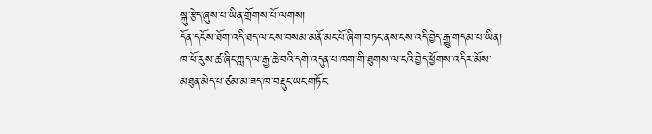སྐུ་རྩེད་ཞུས་པ་ཡིན་གྲོགས་པོ་ལགས།
དོན་དངོས་ཐོག་འདི་ཐད་ལ་ངས་བསམ་མནོ་མང་པོ་ཞིག་བཏང་ནས་ངས་འདི་བྱེད་རྒྱུ་གདམ་པ་ཡིན།
ཁ་ཕོ་རུས་ཚ་ཞིང་ཀླད་ལ་རྒྱ་ཆེ་བའི་དགེ་འདུན་པ་ཁག་གི་ཐུགས་ལ་ངའི་བྱེད་ཕྱོགས་འདིར་མོས་མཐུན་མེད་པ་ཙམ་མ་ཟད་ཁ་བརྡུང་ཡང་གཏོང་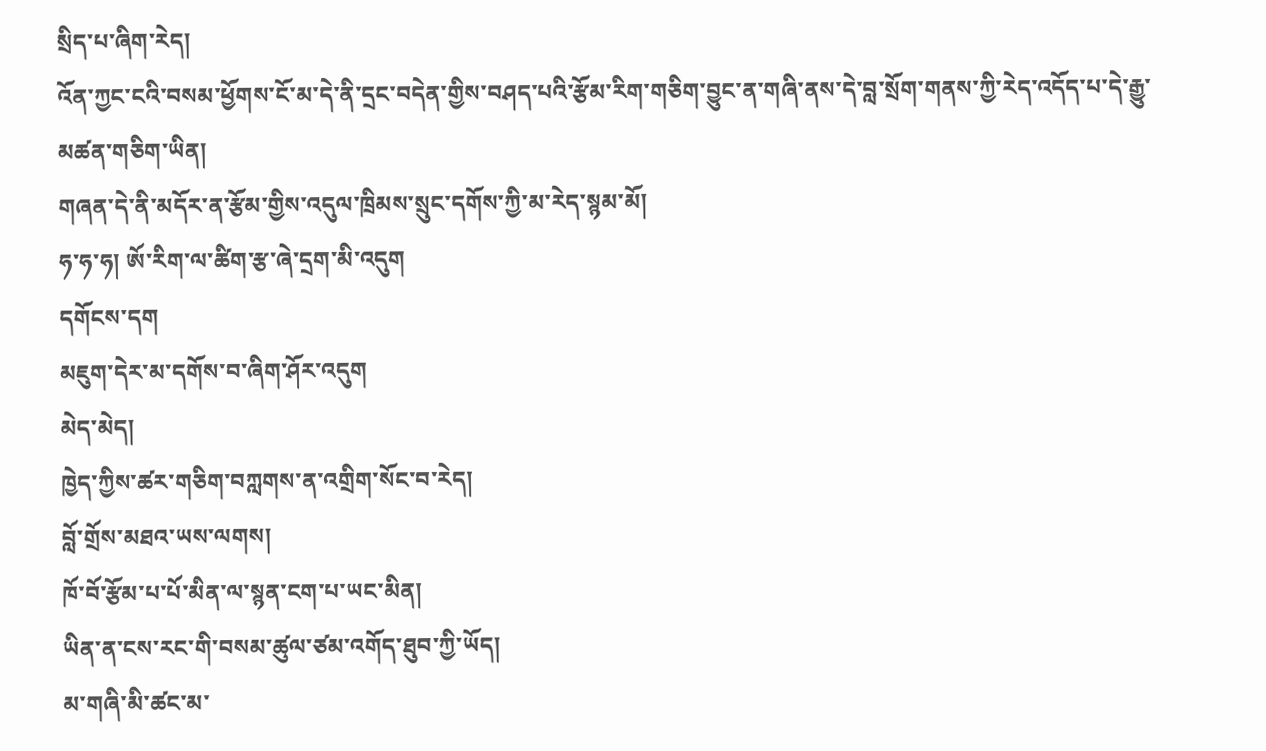སྲིད་པ་ཞིག་རེད།
འོན་ཀྱང་ངའི་བསམ་ཕྱོགས་ངོ་མ་དེ་ནི་དྲང་བདེན་གྱིས་བཤད་པའི་རྩོམ་རིག་གཅིག་བྱུང་ན་གཞི་ནས་དེ་བླ་སྲོག་གནས་ཀྱི་རེད་འདོད་པ་དེ་རྒྱུ་མཚན་གཅིག་ཡིན།
གཞན་དེ་ནི་མདོར་ན་རྩོམ་གྱིས་འདུལ་ཁྲིམས་སྲུང་དགོས་ཀྱི་མ་རེད་སྙམ་མོ།
ཧ་ཧ་ཧ། ཨོ་རིག་ལ་ཚིག་རྩ་ཞེ་དྲག་མི་འདུག
དགོངས་དག
མཇུག་དེར་མ་དགོས་བ་ཞིག་ཤོར་འདུག
མེད་མེད།
ཁྱེད་ཀྱིས་ཚར་གཅིག་བཀླགས་ན་འགྲིག་སོང་བ་རེད།
བློ་གྲོས་མཐའ་ཡས་ལགས།
ཁོ་བོ་རྩོམ་པ་པོ་མིན་ལ་སྙན་ངག་པ་ཡང་མིན།
ཡིན་ན་ངས་རང་གི་བསམ་ཚུལ་ཙམ་འགོད་ཐུབ་ཀྱི་ཡོད།
མ་གཞི་མི་ཚང་མ་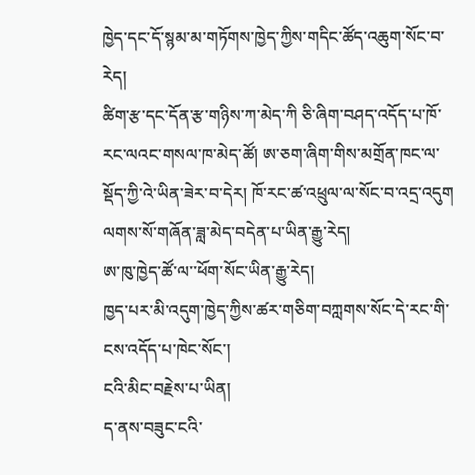ཁྱེད་དང་དོ་སྙམ་མ་གཏོགས་ཁྱེད་ཀྱིས་གདིང་ཚོད་འཆུག་སོང་བ་རེད།
ཚིག་རྩ་དང་དོན་རྩ་གཉིས་ཀ་མེད་ཀི ཅི་ཞིག་བཤད་འདོད་པ་ཁོ་རང་ལའང་གསལ་ཁ་མེད་ཚོ། ཨ་ཅག་ཞིག་གིས་མགྲོན་ཁང་ལ་སྡོད་ཀྱི་འེ་ཡིན་ཟེར་བ་དེར། ཁོ་རང་ཚ་འཕྲུལ་ལ་སོང་བ་འདྲ་འདུག
ལགས་སོ་གཞོན་ཟླ་མེད་བདེན་པ་ཡིན་རྒྱུ་རེད།
ཨ་ཁུ་ཁྱེད་ཚོ་ལ་་ཕོག་སོང་ཡིན་རྒྱུ་རེད།
ཁྱད་པར་མི་འདུག་ཁྱེད་ཀྱིས་ཚར་གཅིག་བཀླགས་སོང་དེ་རང་གི་ངས་འདོད་པ་ཁེང་སོང་།
ངའི་མིང་བརྗེས་པ་ཡིན།
ད་ནས་བཟུང་ངའི་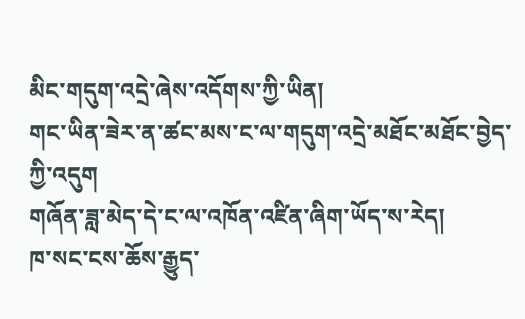མིང་གདུག་འདྲེ་ཞེས་འདོགས་ཀྱི་ཡིན།
གང་ཡིན་ཟེར་ན་ཚང་མས་ང་ལ་གདུག་འདྲེ་མཐོང་མཐོང་བྱེད་ཀྱི་འདུག
གཞོན་ཟླ་མེད་དེ་ང་ལ་འཁོན་འཛིན་ཞིག་ཡོད་ས་རེད།
ཁ་སང་ངས་ཆོས་རྒྱུད་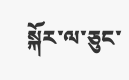སྐོར་ལ་ཅུང་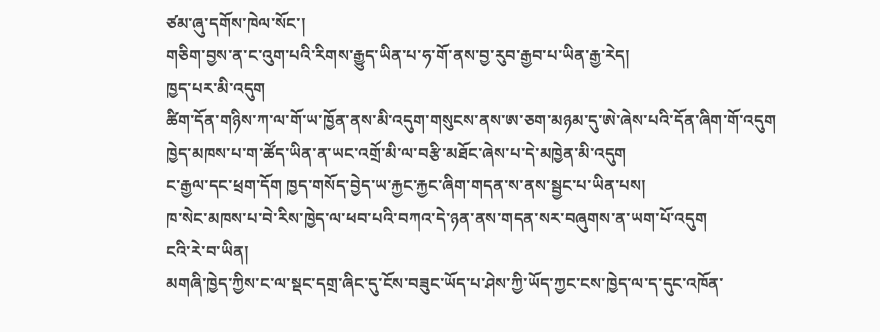ཙམ་ཞུ་དགོས་ཁེལ་སོང་།
གཅིག་བྱས་ན་ང་འུག་པའི་རིགས་རྒྱུད་ཡིན་པ་ཧ་གོ་ནས་བྱ་རུབ་རྒྱབ་པ་ཡིན་རྒྱ་རེད།
ཁྱད་པར་མི་འདུག
ཚིག་དོན་གཉིས་ཀ་ལ་གོ་ཡ་ཁྱོན་ནས་མི་འདུག་གསུངས་ནས་ཨ་ཅག་མཉམ་དུ་ཨེ་ཞེས་པའི་དོན་ཞིག་གོ་འདུག
ཁྱེད་མཁས་པ་ག་ཚོད་ཡིན་ན་ཡང་འགྲོ་མི་ལ་བརྩི་མཐོང་ཞེས་པ་དེ་མཁྱེན་མི་འདུག
ང་རྒྱལ་དང་ཕྲག་དོག ཁྱད་གསོད་བྱེད་ཡ་རྐྱང་རྐྱང་ཞིག་གདན་ས་ནས་སྦྱང་པ་ཡིན་པས།
ཁ་སེང་མཁས་པ་བེ་རིས་ཁྱེད་ལ་ཕབ་པའི་བཀའ་དེ་ཉན་ནས་གདན་སར་བཞུགས་ན་ཡག་པོ་འདུག
ངའི་རེ་བ་ཡིན།
མགཞི་ཁྱེད་ཀྱིས་ང་ལ་སྡང་དགྲ་ཞིང་དུ་ངོས་བཟུང་ཡོད་པ་ཤེས་ཀྱི་ཡོད་ཀྱང་ངས་ཁྱེད་ལ་ད་དུང་འཁོན་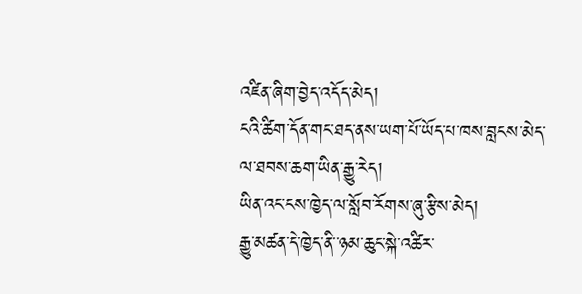འཛིན་ཞིག་བྱེད་འདོད་མེད།
ངའི་ཚིག་དོན་གང་ཐད་ནས་ཡག་པོ་ཡོད་པ་ཁས་བླངས་མེད་ལ་ཐབས་ཆག་ཡིན་རྒྱུ་རེད།
ཡིན་འང་ངས་ཁྱེད་ལ་སློབ་རོགས་ཞུ་རྩིས་མེད།
རྒྱུ་མཚན་དེ་ཁྱེད་ནི་་ཉམ་ཆུང་སྐེ་འཚིར་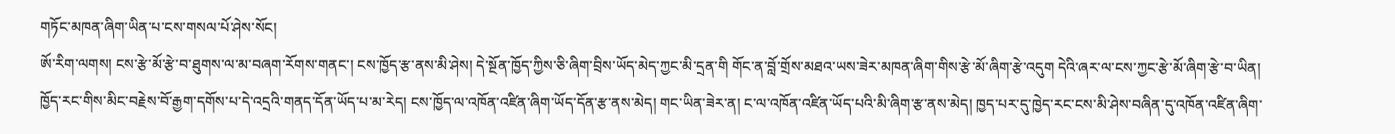གཏོང་མཁན་ཞིག་ཡིན་པ་ངས་གསལ་པོ་ཤེས་སོང།
ཨོ་རིག་ལགས། ངས་རྩེ་མོ་རྩེ་བ་ཐུགས་ལ་མ་བཞག་རོགས་གནང་། ངས་ཁྱོད་རྩ་ནས་མི་ཤེས། དེ་སྔོན་ཁྱོད་ཀྱིས་ཅི་ཞིག་བྲིས་ཡོད་མེད་ཀྱང་མི་དྲན་གི གོང་ན་བློ་གྲོས་མཐའ་ཡས་ཟེར་མཁན་ཞིག་གིས་རྩེ་མོ་ཞིག་རྩེ་འདུག དེའི་ཞར་ལ་ངས་ཀྱང་རྩེ་མོ་ཞིག་རྩེ་བ་ཡིན། ཁྱོད་རང་གིས་མིང་བརྗེས་བོ་རྒྱག་དགོས་པ་དེ་འདྲའི་གནད་དོན་ཡོད་པ་མ་རེད། ངས་ཁྱོད་ལ་འཁོན་འཛིན་ཞིག་ཡོད་དོན་རྩ་ནས་མེད། གང་ཡིན་ཟེར་ན། ང་ལ་འཁོན་འཛིན་ཡོད་པའི་མི་ཞིག་རྩ་ནས་མེད། ཁྱད་པར་དུ་ཁྱེད་རང་ངས་མི་ཤེས་བཞིན་དུ་འཁོན་འཛིན་ཞིག་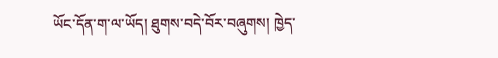ཡོང་དོན་ག་ལ་ཡོད། ཐུགས་བདེ་བོར་བཞུགས། ཁྱེད་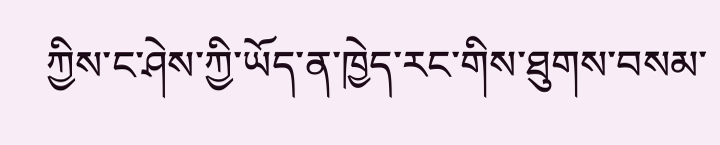ཀྱིས་ང་ཤེས་ཀྱི་ཡོད་ན་ཁྱེད་རང་གིས་ཐུགས་བསམ་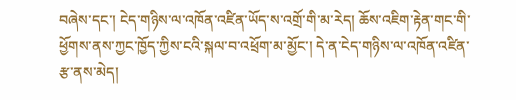བཞེས་དང་། ངེད་གཉིས་ལ་འཁོན་འཛིན་ཡོད་ས་འགྲོ་གི་མ་རེད། ཆོས་འཇིག་རྟེན་གང་གི་ཕྱོགས་ནས་ཀྱང་ཁྱོད་ཀྱིས་ངའི་སྐལ་བ་འཕྲོག་མ་མྱོང་། དེ་ན་ངེད་གཉིས་ལ་འཁོན་འཛིན་རྩ་ནས་མེད།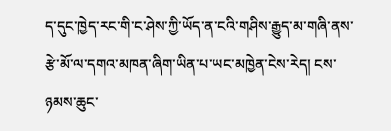ད་དུང་ཁྱེད་རང་གི་ང་ཤེས་ཀྱི་ཡོད་ན་ངའི་གཤིས་རྒྱུད་མ་གཞི་ནས་རྩེ་མོ་ལ་དགའ་མཁན་ཞིག་ཡིན་པ་ཡང་མཁྱེན་ངེས་རེད། ངས་ཉམས་ཆུང་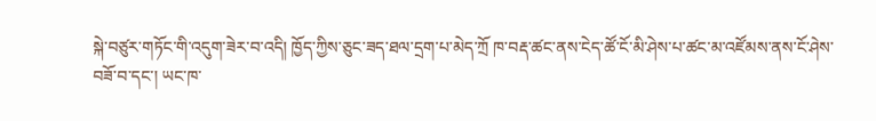སྐེ་བཙུར་གཏོང་གི་འདུག་ཟེར་བ་འདི། ཁྱོད་ཀྱིས་ཅུང་ཟད་ཐལ་དྲག་པ་མེད་ཀྲོ ཁ་བརྡ་ཚང་ནས་ངེད་ཚོ་ངོ་མི་ཤེས་པ་ཚང་མ་འཛོམས་ནས་ངོ་ཤེས་བཟོ་བ་དང་། ཡང་ཁ་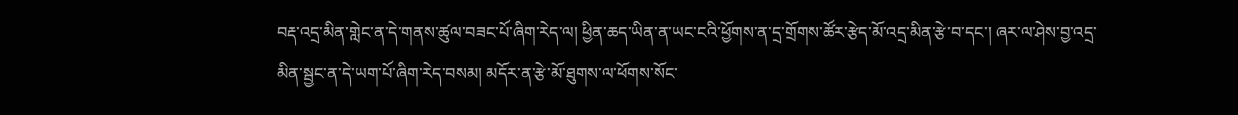བརྡ་འདྲ་མིན་གླེང་ན་དེ་གནས་ཚུལ་བཟང་པོ་ཞིག་རེད་ལ། ཕྱིན་ཆད་ཡིན་ན་ཡང་ངའི་ཕྱོགས་ན་དྲ་གྲོགས་ཚོར་རྩེད་མོ་འདྲ་མིན་རྩེ་བ་དང་། ཞར་ལ་ཤེས་བྱ་འདྲ་མིན་སྦྱང་ན་དེ་ཡག་པོ་ཞིག་རེད་བསམ། མདོར་ན་རྩེ་མོ་ཐུགས་ལ་ཕོགས་སོང་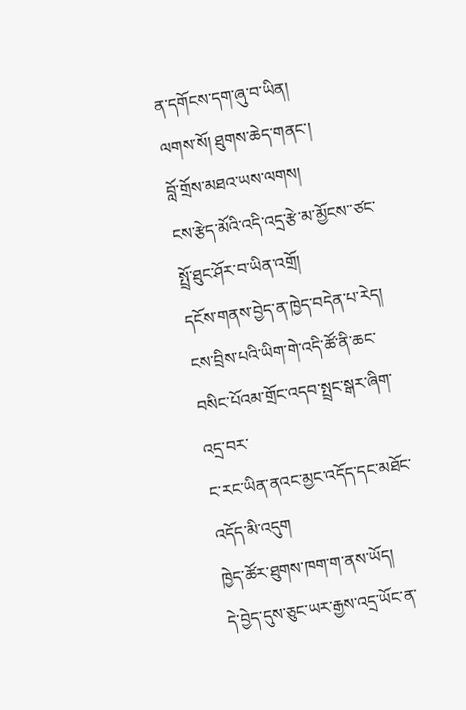ན་དགོངས་དག་ཞུ་བ་ཡིན།
ལགས་སོ། ཐུགས་ཆེད་གནང་།
བློ་གྲོས་མཐའ་ཡས་ལགས།
ངས་རྩེད་མོའི་འདི་འདྲ་རྩེ་མ་མྱོངས་་ཙང་སྤྲོ་ཐུང་ཤོར་བ་ཡིན་འགྲོ།
དངོས་གནས་བྱེད་ན་ཁྱེད་བདེན་པ་རེད།
ངས་བྲིས་པའི་ཡིག་གེ་འདི་ཚོ་ནི་ཆང་བསིང་པོའམ་གྲོང་འདབ་སྤྲང་སྒར་ཞིག་འདྲ་བར་
ང་རང་ཡིན་ནའང་མྱང་འདོད་དང་མཐོང་འདོད་མི་འདུག
ཁྱེད་ཚོར་ཐུགས་ཁག་ག་ནས་ཡོད།
དེ་བྱེད་དུས་ཅུང་ཡར་རྒྱས་འདྲ་ཡོང་ན་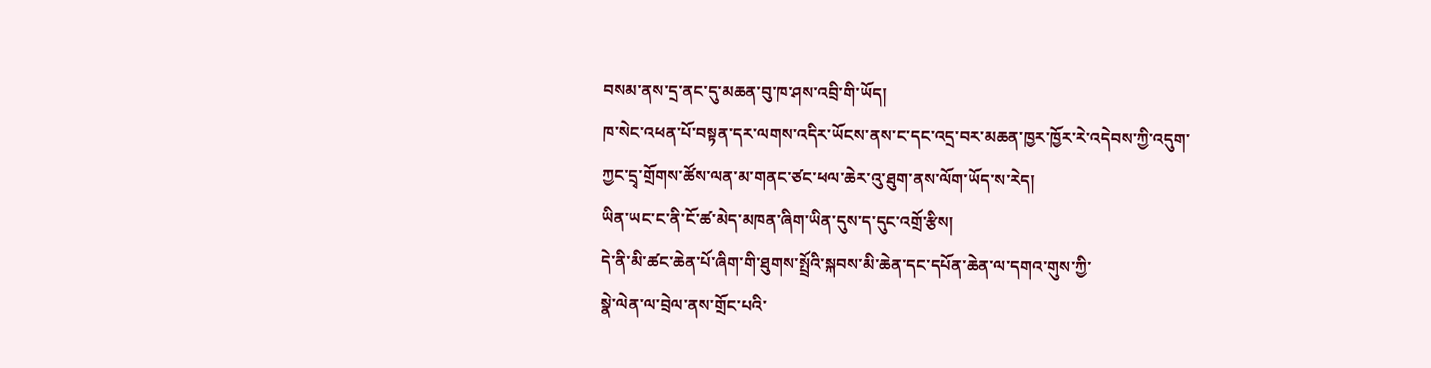བསམ་ནས་དྲ་ནང་དུ་མཆན་བུ་ཁ་ཤས་འབྲི་གི་ཡོད།
ཁ་སེང་འཕན་པོ་བསྟན་དར་ལགས་འདིར་ཡོངས་ནས་ང་དང་འདྲ་བར་མཆན་ཁྱར་ཁྱོར་རེ་འདེབས་ཀྱི་འདུག་
ཀྱང་དྲྭ་གྲོགས་ཚོས་ལན་མ་གནང་ཙང་ཕལ་ཆེར་འུ་ཐུག་ནས་ལོག་ཡོད་ས་རེད།
ཡིན་ཡང་ང་ནི་ངོ་ཚ་མེད་མཁན་ཞིག་ཡིན་དུས་ད་དུང་འགྲོ་རྩིས།
དེ་ནི་མི་ཚང་ཆེན་པོ་ཞིག་གི་ཐུགས་སྤྲོའི་སྐབས་མི་ཆེན་དང་དཔོན་ཆེན་ལ་དགའ་གུས་ཀྱི་
སྣེ་ལེན་ལ་བྲེལ་ནས་གྲོང་པའི་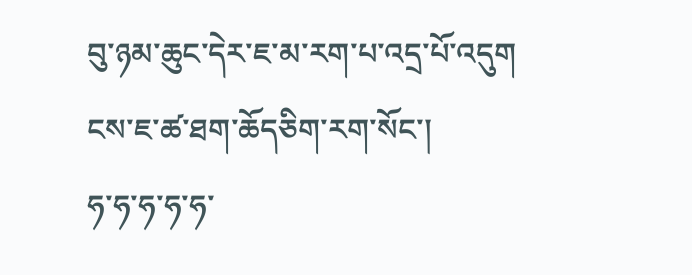བུ་ཉམ་ཆུང་དེར་ཇ་མ་རག་པ་འདྲ་པོ་འདུག
ངས་ཇ་ཚ་ཐག་ཆོདཅིག་རག་སོང་།
ཧ་ཧ་ཧ་ཧ་ཧ་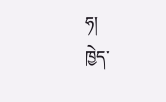ཧ།
ཁྱེད་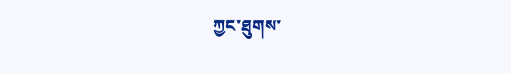ཀྱང་ཐུགས་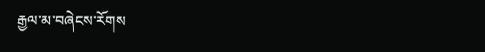རྒྱལ་མ་བཞེངས་རོགས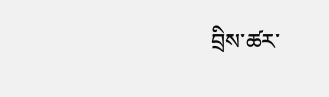བྲིས་ཚར་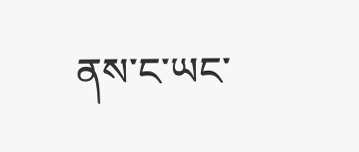ནས་ང་ཡང་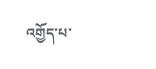འགྱོད་པ་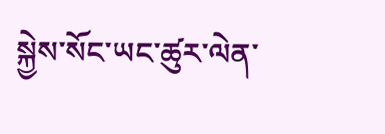སྐྱེས་སོང་ཡང་ཚུར་ལེན་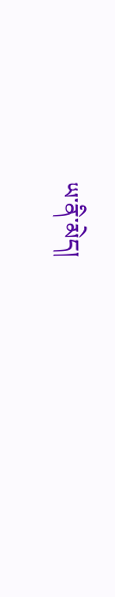ཡ་ནི་མེད།